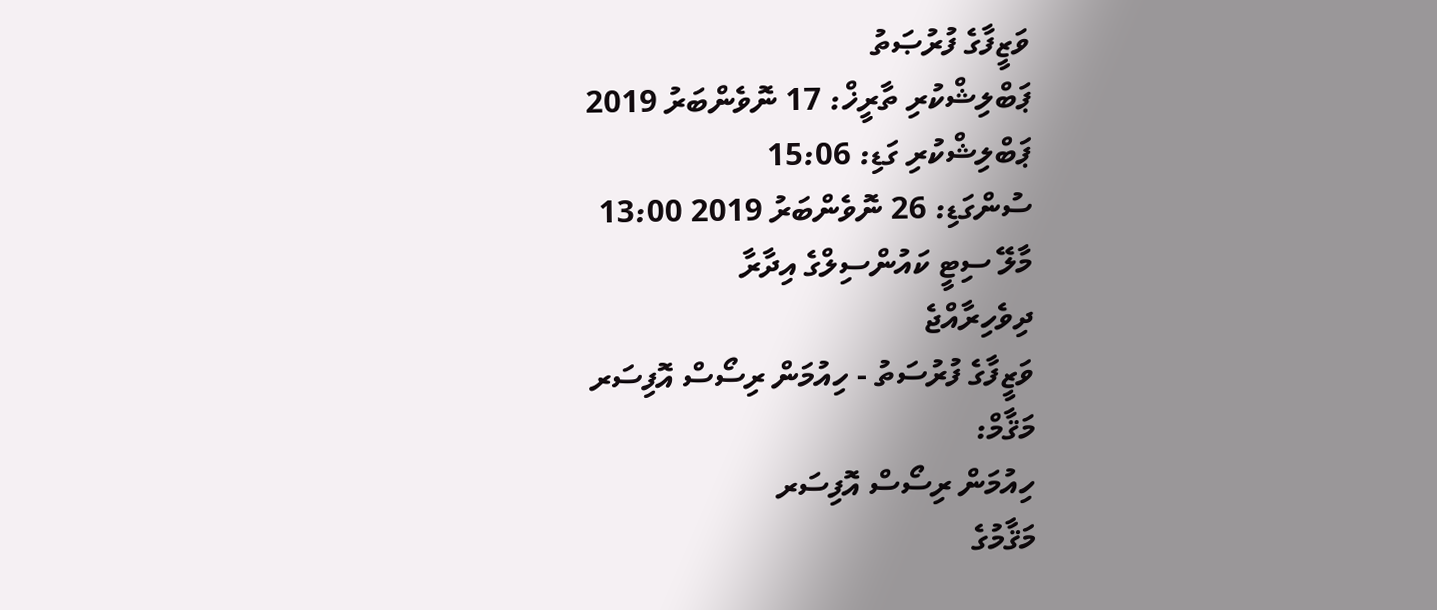ވަޒީފާގެ ފުރުޞަތު
ޕަބްލިޝްކުރި ތާރީޚް: 17 ނޮވެންބަރު 2019
ޕަބްލިޝްކުރި ގަޑި: 15:06
ސުންގަޑި: 26 ނޮވެންބަރު 2019 13:00
މާލޭ ސިޓީ ކައުންސިލްގެ އިދާރާ
ދިވެހިރާއްޖެ
ވަޒީފާގެ ފުރުސަތު - ހިއުމަން ރިސޯސް އޮފިސަރ
މަޤާމް:
ހިއުމަން ރިސޯސް އޮފިސަރ
މަޤާމުގެ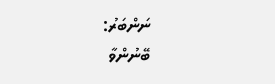ނަންބަރު:
ބޭނުންވާ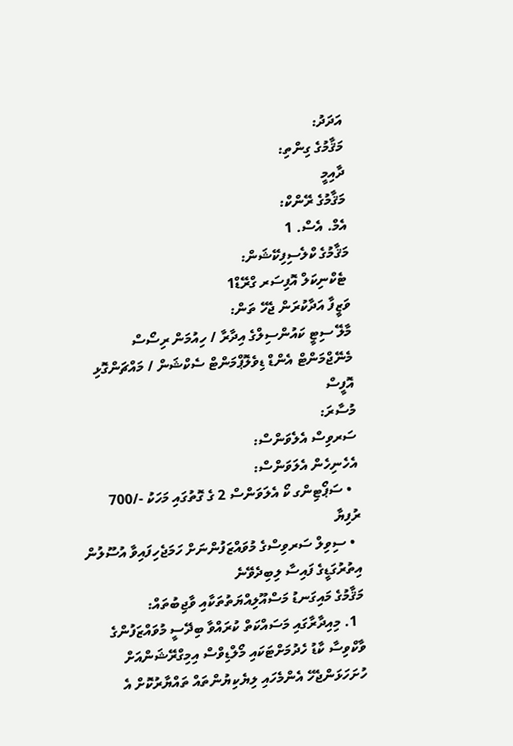އަދަދު:
މަޤާމުގެ ގިންތި:
ދާއިމީ
މަޤާމުގެ ރޭންކް:
އެމް. އެސް. 1
މަޤާމުގެ ކްލެސިފިކޭޝަން:
 ޓެކްނިކަލް އޮފިސަރ ގްރޭޑް1
ވަޒީފާ އަދާކުރަން ޖެހޭ ތަން:
މާލޭ ސިޓީ ކައުންސިލްގެ އިދާރާ / ހިއުމަން ރިސޯސް މެނޭޖްމަންޓް އެންޑް ޑިވެލޮޕްމަންޓް ސެކްޝަން / މައްޗަންގޮޅި އޮފީސް
މުސާރަ:
ސަރވިސް އެލެވަންސް:
އެހެނިހެން އެލަވަންސް:
  • ސަޕޯޓިންގ ކޯ އެލަވަންސް 2 ގެ ގޮތުގައި މަހަކު -/700 ރުފިޔާ
  • ސިވިލް ސަރވިސްގެ މުވައްޒަފުންނަށް ހަމަޖެހިފައިވާ އުސޫލުން އިތުރުގަޑީގެ ފައިސާ ލިބިދެވޭނެ
މަޤާމުގެ މައިގަނޑު މަސްއޫލިއްޔަތުތަކާއި ވާޖިބުތައް:
  1. މިއިދާރާގައި މަސައްކަތް ކުރައްވާ ބިދޭސީ މުވައްޒަފުންގެ  ވާކްވިސާ ކާޑު ހެދުމަށްޓަކައި މޯލްޑިވްސް އިމިގްރޭޝަންއަށް ހުށަހަޅަންޖެހޭ އެންމެހައި ލިޔެކިޔުންތައް ތައްޔާރުކޮށް އެ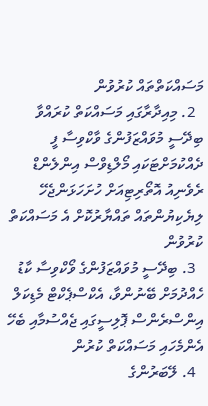މަސައްކަތްތައް ކުރުވުން
  2. މިއިދާރާގައި މަސައްކަތް ކުރައްވާ ބިދޭސީ މުވައްޒަފުންގެ ވާކްވިސާ ފީ ދެއްކުމަށްޓަކައި މޯލްޑިވްސް އިންލެންޑް ރެވެނިއު އޮތޯރިޓިއަށް ހުށަހަޅަންޖެހޭ ލިޔެކިޔުންތައް ތައްޔާރުކޮށް އެ މަސައްކަތް ކުރުވުން
  3. ބިދޭސީ މުވައްޒަފުންގެ ވޯކްވިސާ ކާޑު ހެއްދުމަށް ބޭނުންވާ، އެކްސްޕެކްޓް މެޑިކަލް އިންސްރެންސް ޕޮލިސީގައި ޖެއްސުމާއި ބެހޭ އެންމެހައި މަސައްކަތް ކުރުން
  4. ލޭބަރުންގެ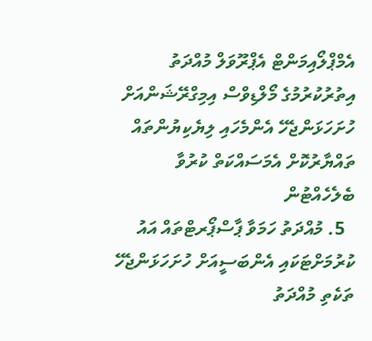އެމްޕްލޯއިމަންޓް އެޕްރޫވަލް މުއްދަތު އިތުރުކުރުމުގެ މޯލްޑިވްސް އިމިގްރޭޝަންއަށް ހުށަހަޅަންޖެހޭ އެންމެހައި ލިޔެކިޔުންތައް ތައްޔާރުކޮށް އެމަސައްކަތް ކުރުވާ ބެލެހެއްޓުން
  5. މުއްދަތު ހަމަވާ ޕާސްޕޯރޓްތައް އައު ކުރުމަށްޓަކައި އެންބަސީއަށް ހުށަހަޅަންޖެހޭ ތަކެތި މުއްދަތު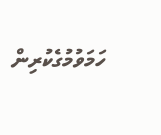ހަމަވުމުގެކުރިން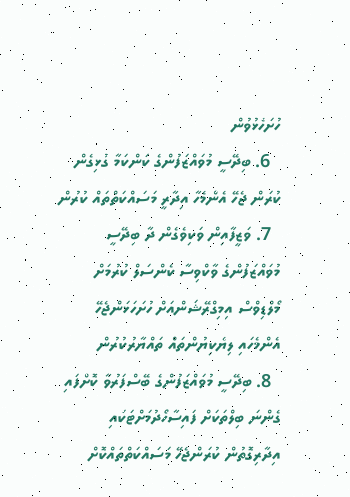ހުށަހެޅުވުން
  6. ބިދޭސީ މުވައްޒަފުންގެ ކަންކަމާ ގުޅިގެން ކުރަން ޖެހޭ އެންމެހާ އިދާރީ މަސައްކަތްތައް ކުރުން
  7. ވަޒީފާއިން ވަކިވެގެން ދާ ބިދޭސީ މުވައްޒަފުންގެ ވާކްވިސާ ކެންސަލް ކުރުމަށް މޯލްޑިވްސް އިމިގްރޭޝަންއަށް ހުށަހަޅަންޖެހޭ އެންމެހައި ލިޔެކިޔުންތައް ތައްޔާރުކުރުން
  8. ބިދޭސީ މުވައްޒަފުންގެ ބޭސްފަރުވާ ކޮށްފައި ގެންނަ ބިލްތަކަށް ފައިސާހޯދުމަށްޓަކައި އިދާރިގޮތުން ކުރަންޖެހޭ މަސައްކަތްތައްކޮށް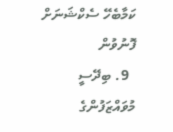ކަމާބެހޭ ސެކްޝަނަށް ފޮނުވުން
  9. ބިދޭސީ މުވައްޒަފުންގެ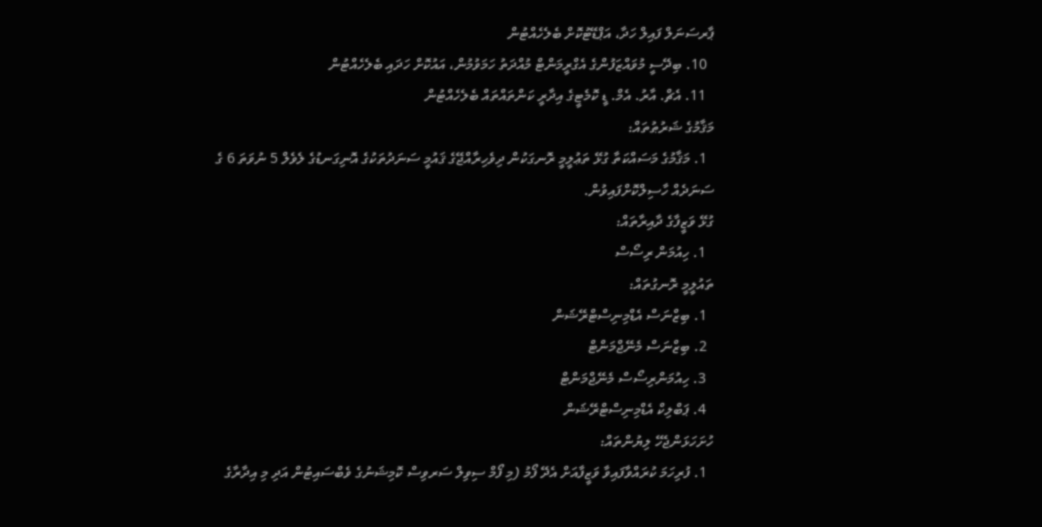ޕާރސަނަލް ފައިލް ހަދާ، އަޕްޑޭޓުކޮށް ބެލެހެއްޓުން
  10. ބިދޭސީ މުވައްޒަފުންގެ އެގްރީމަންޓް މުއްދަތު ހަމަވުމުން، އައުކޮށް ހަދައި ބެލެހެއްޓުން
  11. އެޗް. އާރު. އެމް. ޑީ ކޮމެޓީގެ އިދާރީ ކަންތައްތައް ބެލެހެއްޓުން
މަޤާމުގެ ޝަރުޠުތައް:
  1. މަޤާމުގެ މަސައްކަތާ ގުޅޭ ތަޢުލީމީ ރޮނގަކުން ދިވެހިރާއްޖޭގެ ޤައުމީ ސަނަދުތަކުގެ އޮނިގަނޑުގެ ލެވެލް 5 ނުވަތަ 6 ގެ ސަނަދެއް ހާސިލްކޮށްފައިވުން.
ގުޅޭ ވަޒީފާގެ ދާއިރާތައް:
  1. ހިއުމަން ރިސޯސް
ތައުލީމީ ރޮނގުތައް:
  1. ބިޒްނަސް އެޑްމިނިސްޓްރޭޝަން
  2. ބިޒްނަސް މެނޭޖްމަންޓް
  3. ހިއުމަންރިސޯސް މެނޭޖްމަންޓް
  4. ޕަބްލިކް އެޑްމިނިސްޓްރޭޝަން
ހުށަހަޅަންޖެހޭ ލިޔުންތައް:
  1. ފުރިހަމަ ކުރައްވާފައިވާ ވަޒީފާއަށް އެދޭ ފޯމު (މި ފޯމް ސިވިލް ސަރވިސް ކޮމިޝަނުގެ ވެބްސައިޓުން އަދި މި އިދާރާގެ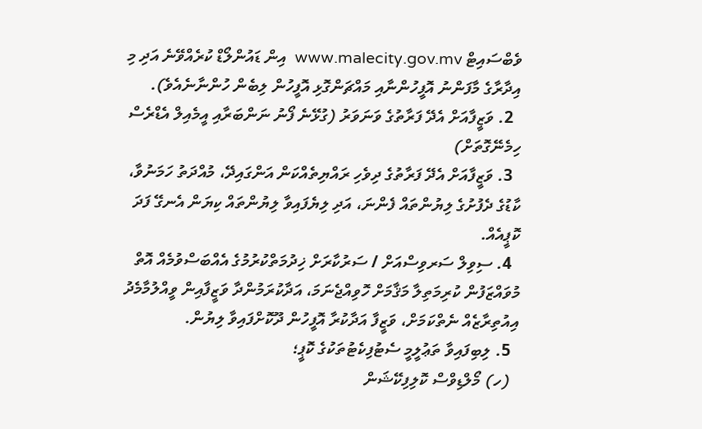ވެބްސައިޓް www.malecity.gov.mv  އިން ޑައުންލޯޑް ކުރެއްވޭނެ އަދި މި އިދާރާގެ މާފަންނު އޮފީހުންނާއި މައްޗަންގޮޅި އޮފީހުން ލިބެން ހުންނާނެއެވެ).
  2. ވަޒީފާއަށް އެދޭ ފަރާތުގެ ވަނަވަރު (ގުޅޭނެ ފޯނު ނަންބަރާއި އީމެއިލް އެޑްރެސް ހިމެނޭގޮތަށް)
  3. ވަޒީފާއަށް އެދޭ ފަރާތުގެ ދިވެހި ރައްޔިތެއްކަން އަންގައިދޭ، މުއްދަތު ހަމަނުވާ، ކާޑުގެ ދެފުށުގެ ލިޔުންތައް ފެންނަ، އަދި ލިޔެފައިވާ ލިޔުންތައް ކިޔަން އެނގޭ ފަދަ ކޮޕީއެއް.
  4. ސިވިލް ސަރވިސްއަށް / ސަރުކާރަށް ޚިދުމަތްކުރުމުގެ އެއްބަސްވުމެއް އޮތް މުވައްޒަފުން ކުރިމަތިލާ މަޤާމަށް ހޮވިއްޖެނަމަ، އަދާކުރަމުންދާ ވަޒީފާއިން ވީއްލުމާމެދު އިއުތިރާޒެއް ނެތްކަމަށް، ވަޒީފާ އަދާކުރާ އޮފީހުން ދޫކޮށްފައިވާ ލިޔުން.
  5. ލިބިފައިވާ ތަޢުލީމީ ސެޓުފިކެޓުތަކުގެ ކޮޕީ؛
  (ހ) މޯލްޑިވްސް ކޮލިފިކޭޝަން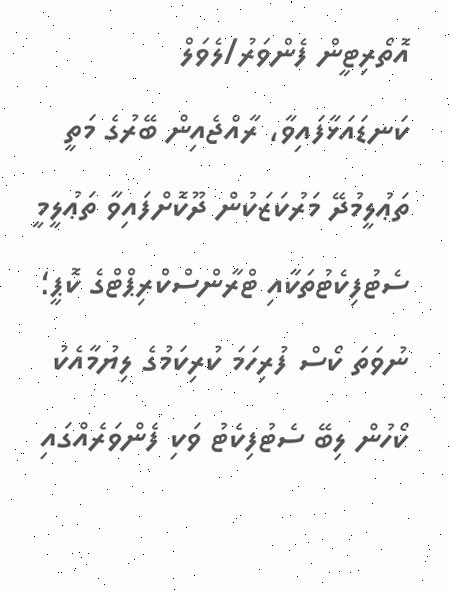އޮތޯރިޓީން ފެންވަރު/ލެވަލް ކަނޑައަޅާފައިވާ، ރާއްޖެއިން ބޭރުގެ މަތީ ތަޢުލީމުދޭ މަރުކަޒަކުން ދޫކޮށްފައިވާ ތަޢުލީމީ ސެޓުފިކެޓުތަކާއި ޓްރާންސްކްރިޕްޓްގެ ކޮޕީ؛  ނުވަތަ ކޯސް ފުރިހަމަ ކުރިކަމުގެ ލިޔުމާއެކު ކޯހުން ލިބޭ ސެޓުފިކެޓު ވަކި ފެންވަރެއްގައި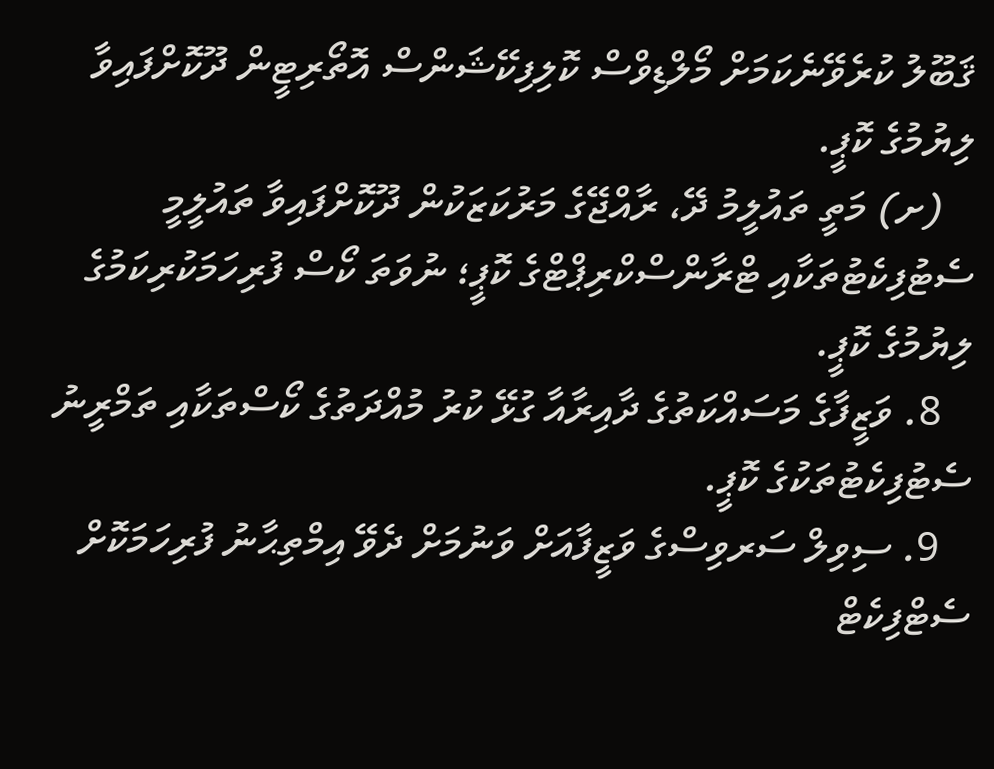ޤަބޫލު ކުރެވޭނެކަމަށް މޯލްޑިވްސް ކޮލިފިކޭޝަންސް އޮތޯރިޓީން ދޫކޮށްފައިވާ ލިޔުމުގެ ކޮޕީ.
   (ށ) މަތީ ތައުލީމު ދޭ، ރާއްޖޭގެ މަރުކަޒަކުން ދޫކޮށްފައިވާ ތައުލީމީ ސެޓުފިކެޓުތަކާއި ޓްރާންސްކްރިޕްޓްގެ ކޮޕީ؛ ނުވަތަ ކޯސް ފުރިހަމަކުރިކަމުގެ ލިޔުމުގެ ކޮޕީ.
   8. ވަޒީފާގެ މަސައްކަތުގެ ދާއިރާއާ ގުޅޭ ކުރު މުއްދަތުގެ ކޯސްތަކާއި ތަމްރީނު ސެޓުފިކެޓުތަކުގެ ކޮޕީ.
   9. ސިވިލް ސަރވިސްގެ ވަޒީފާއަށް ވަނުމަށް ދެވޭ އިމްތިޙާނު ފުރިހަމަކޮށް ސެޓްފިކެޓް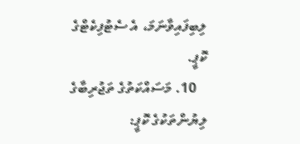ލިބިފައިވާނަމަ، އެ ސެޓުފިކެޓްގެ ކޮޕީ.
   10. މަސައްކަތުގެ ތަޖުރިބާގެ ލިޔުންތަކުގެ ކޮޕީ: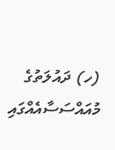(ހ) ދައުލަތުގެ މުއައްސަސާއެއްގައި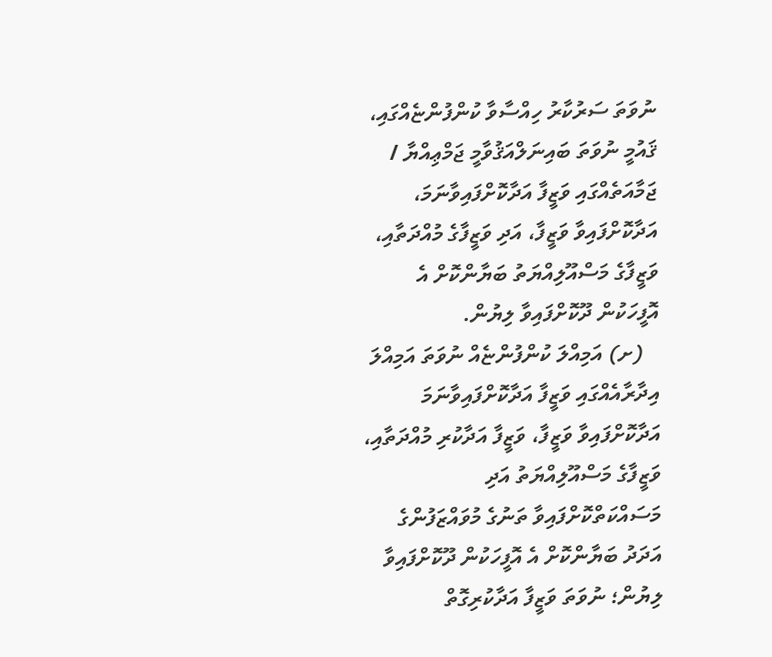ނުވަތަ ސަރުކާރު ހިއްސާވާ ކުންފުންޏެއްގައި، ޤައުމީ ނުވަތަ ބައިނަލްއަޤުވާމީ ޖަމްޢިއްޔާ / ޖަމާއަތެއްގައި ވަޒީފާ އަދާކޮށްފައިވާނަމަ، އަދާކޮށްފައިވާ ވަޒީފާ، އަދި ވަޒީފާގެ މުއްދަތާއި، ވަޒީފާގެ މަސްއޫލިއްޔަތު ބަޔާންކޮށް އެ އޮފީހަކުން ދޫކޮށްފައިވާ ލިޔުން.
   (ށ) އަމިއްލަ ކުންފުންޏެއް ނުވަތަ އަމިއްލަ އިދާރާއެއްގައި ވަޒީފާ އަދާކޮށްފައިވާނަމަ އަދާކޮށްފައިވާ ވަޒީފާ، ވަޒީފާ އަދާކުރި މުއްދަތާއި، ވަޒީފާގެ މަސްއޫލިއްޔަތު އަދި މަސައްކަތްކޮށްފައިވާ ތަނުގެ މުވައްޒަފުންގެ އަދަދު ބަޔާންކޮށް އެ އޮފީހަކުން ދޫކޮށްފައިވާ ލިޔުން؛ ނުވަތަ ވަޒީފާ އަދާކުރިގޮތް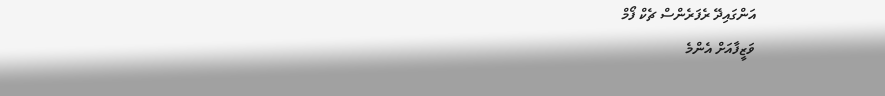އަންގައިދޭ ރެފަރެންސް ޗެކް ފޯމް
ވަޒީފާއަށް އެންމެ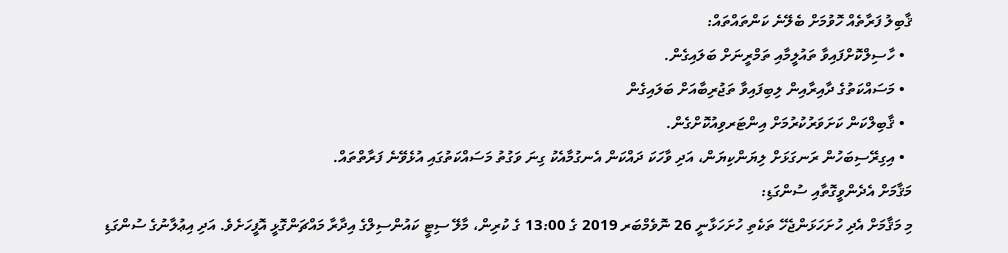ޤާބިލު ފަރާތެއް ހޮވުމަށް ބެލޭނެ ކަންތައްތައް:
  • ހާސިލްކޮށްފައިވާ ތައުލީމާއި ތަމްރީނަށް ބަލައިގެން.
  • މަސައްކަތުގެ ދާއިރާއިން ލިބިފައިވާ ތަޖުރިބާއަށް ބަލައިގެން
  • ޤާބިލްކަން ކަށަވަރުކުރުމަށް އިންޓަރވިއުކޮށްގެން.
  • އިގިރޭސިބަހުން ރަނގަޅަށް ލިޔަންކިޔަން، އަދި ވާހަކަ ދައްކަން އެނގުމާއެކު ގިނަ ވަގުތު މަސައްކަތުގައި އުޅެވޭނެ ފަރާތްތައް.
މަޤާމަށް އެދެންވީގޮތާއި ސުންގަޑި:
މި މަޤާމަށް އެދި ހުށަހަޅަންޖެހޭ ތަކެތި ހުށަހަޅާނީ 26 ނޮވެމްބަރ 2019 ގެ 13:00 ގެ ކުރިން، މާލޭ ސިޓީ ކައުންސިލްގެ އިދާރާ މައްޗަންގޮޅީ އޮފީހަށެވެ. އަދި އިޢުލާނުގެ ސުންގަޑި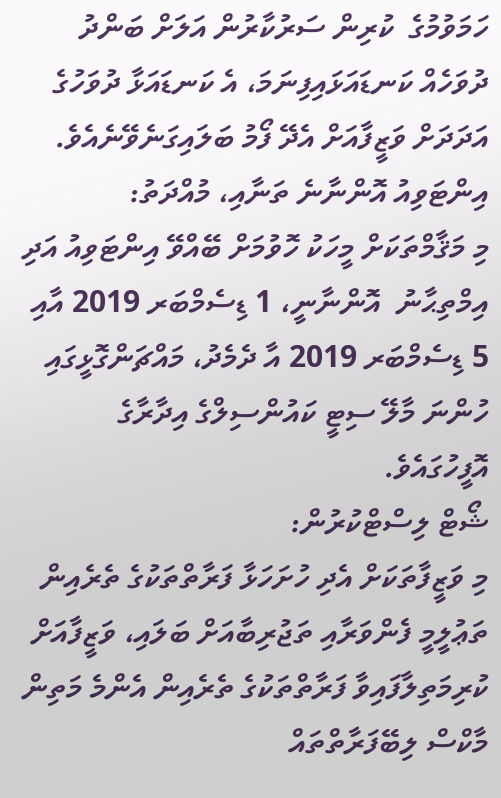ހަމަވުމުގެ  ކުރިން ސަރުކާރުން އަލަށް ބަންދު ދުވަހެއް ކަނޑައަޅައިފިނަމަ، އެ ކަނޑައަޅާ ދުވަހުގެ އަދަދަށް ވަޒީފާއަށް އެދޭ ފޯމު ބަލައިގަނެވޭނެއެވެ.
އިންޓަވިއު އޮންނާނެ ތަނާއި، މުއްދަތު:
މި މަޤާމްތަކަށް މީހަކު ހޮވުމަށް ބޭއްވޭ އިންޓަވިއު އަދި އިމްތިޙާނު  އޮންނާނީ، 1 ޑިސެމްބަރ 2019 އާއި 5 ޑިސެމްބަރ 2019 އާ ދެމެދު، މައްޗަންގޮޅީގައި ހުންނަ މާލޭ ސިޓީ ކައުންސިލްގެ އިދާރާގެ އޮފީހުގައެވެ.
ޝޯޓް ލިސްޓްކުރުން:
މި ވަޒީފާތަކަށް އެދި ހުށަހަޅާ ފަރާތްތަކުގެ ތެރެއިން ތަޢުލީމީ ފެންވަރާއި ތަޖުރިބާއަށް ބަލައި، ވަޒީފާއަށް ކުރިމަތިލާފައިވާ ފަރާތްތަކުގެ ތެރެއިން އެންމެ މަތިން މާކްސް ލިބޭފަރާތްތައް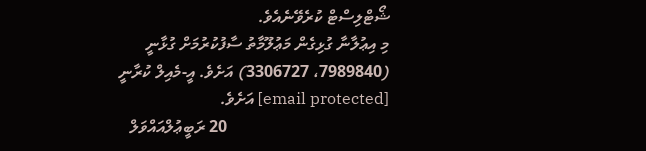ޝޯޓްލިސްޓް ކުރެވޭނެއެވެ.
މި އިޢުލާނާ ގުޅިގެން މަޢުލޫމާތު ސާފުކުރުމަށް ގުޅާނީ (7989840، 3306727) އަށެވެ. އީ-މެއިލް ކުރާނީ [email protected] އަށެވެ.
                                       20 ރަބީޢުލްއައްވަލް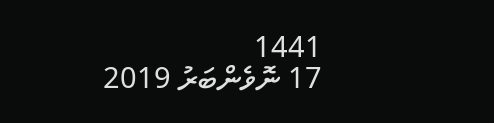1441
17 ނޮވެންބަރު 2019